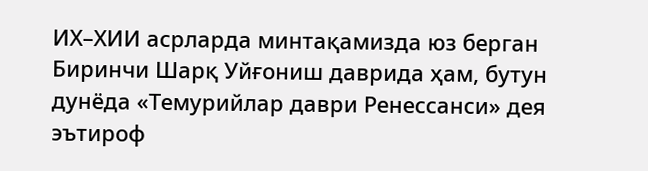ИХ–ХИИ асрларда минтақамизда юз берган Биринчи Шарқ Уйғониш даврида ҳам, бутун дунёда «Темурийлар даври Ренессанси» дея эътироф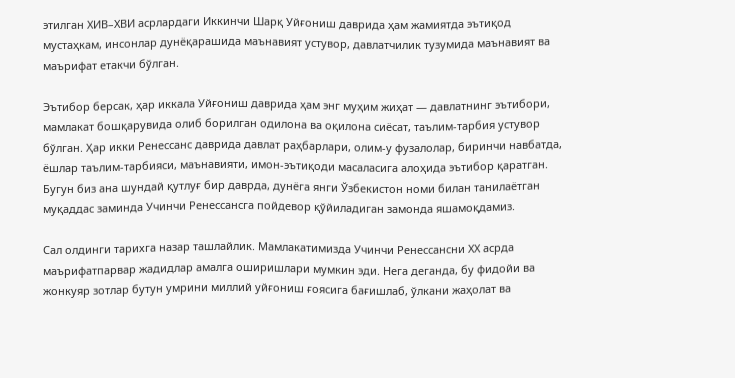этилган ХИВ–ХВИ асрлардаги Иккинчи Шарқ Уйғониш даврида ҳам жамиятда эътиқод мустаҳкам, инсонлар дунёқарашида маънавият устувор, давлатчилик тузумида маънавият ва маърифат етакчи бўлган.

Эътибор берсак, ҳар иккала Уйғониш даврида ҳам энг муҳим жиҳат — давлатнинг эътибори, мамлакат бошқарувида олиб борилган одилона ва оқилона сиёсат, таълим-тарбия устувор бўлган. Ҳар икки Ренессанс даврида давлат раҳбарлари, олим-у фузалолар, биринчи навбатда, ёшлар таълим-тарбияси, маънавияти, имон-эътиқоди масаласига алоҳида эътибор қаратган. Бугун биз ана шундай қутлуғ бир даврда, дунёга янги Ўзбекистон номи билан танилаётган муқаддас заминда Учинчи Ренессансга пойдевор қўйиладиган замонда яшамоқдамиз.

Сал олдинги тарихга назар ташлайлик. Мамлакатимизда Учинчи Ренессансни ХХ асрда маърифатпарвар жадидлар амалга оширишлари мумкин эди. Нега деганда, бу фидойи ва жонкуяр зотлар бутун умрини миллий уйғониш ғоясига бағишлаб, ўлкани жаҳолат ва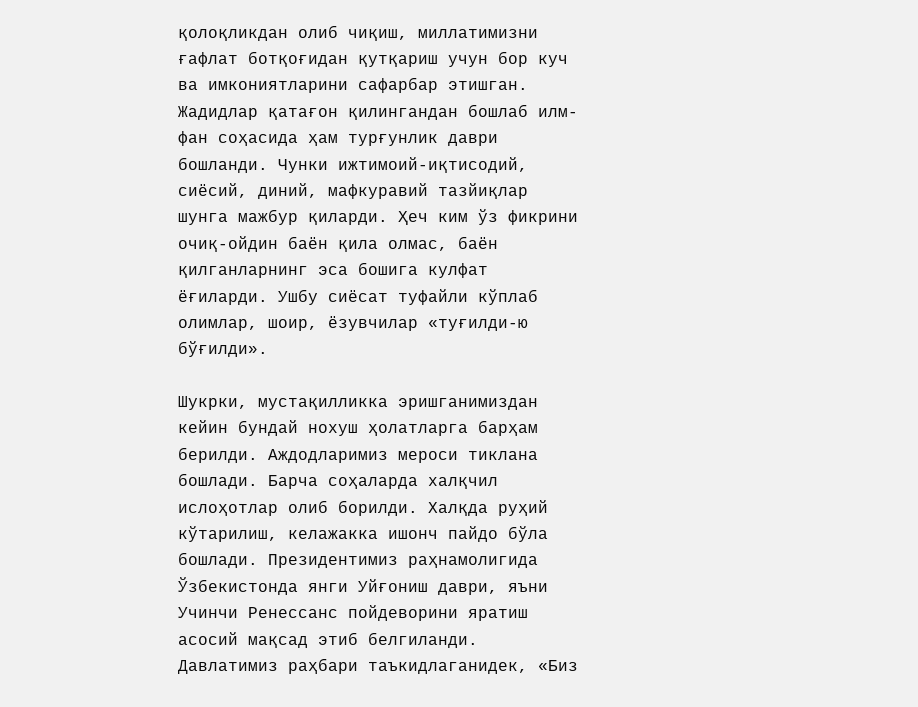қолоқликдан олиб чиқиш, миллатимизни ғафлат ботқоғидан қутқариш учун бор куч ва имкониятларини сафарбар этишган. Жадидлар қатағон қилингандан бошлаб илм-фан соҳасида ҳам турғунлик даври бошланди. Чунки ижтимоий-иқтисодий, сиёсий, диний, мафкуравий тазйиқлар шунга мажбур қиларди. Ҳеч ким ўз фикрини очиқ-ойдин баён қила олмас, баён қилганларнинг эса бошига кулфат ёғиларди. Ушбу сиёсат туфайли кўплаб олимлар, шоир, ёзувчилар «туғилди-ю бўғилди».

Шукрки, мустақилликка эришганимиздан кейин бундай нохуш ҳолатларга барҳам берилди. Аждодларимиз мероси тиклана бошлади. Барча соҳаларда халқчил ислоҳотлар олиб борилди. Халқда руҳий кўтарилиш, келажакка ишонч пайдо бўла бошлади. Президентимиз раҳнамолигида Ўзбекистонда янги Уйғониш даври, яъни Учинчи Ренессанс пойдеворини яратиш асосий мақсад этиб белгиланди. Давлатимиз раҳбари таъкидлаганидек, «Биз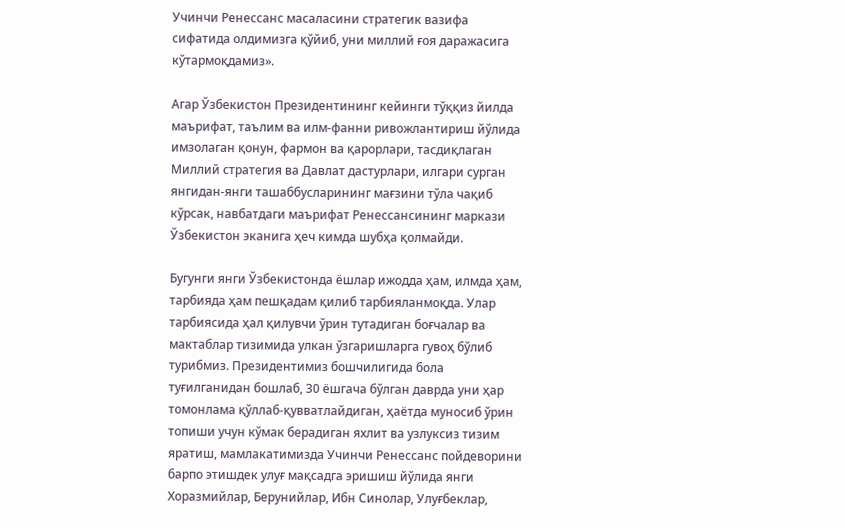Учинчи Ренессанс масаласини стратегик вазифа сифатида олдимизга қўйиб, уни миллий ғоя даражасига кўтармоқдамиз».

Агар Ўзбекистон Президентининг кейинги тўққиз йилда маърифат, таълим ва илм-фанни ривожлантириш йўлида имзолаган қонун, фармон ва қарорлари, тасдиқлаган Миллий стратегия ва Давлат дастурлари, илгари сурган янгидан-янги ташаббусларининг мағзини тўла чақиб кўрсак, навбатдаги маърифат Ренессансининг маркази Ўзбекистон эканига ҳеч кимда шубҳа қолмайди.

Бугунги янги Ўзбекистонда ёшлар ижодда ҳам, илмда ҳам, тарбияда ҳам пешқадам қилиб тарбияланмоқда. Улар тарбиясида ҳал қилувчи ўрин тутадиган боғчалар ва мактаблар тизимида улкан ўзгаришларга гувоҳ бўлиб турибмиз. Президентимиз бошчилигида бола туғилганидан бошлаб, 30 ёшгача бўлган даврда уни ҳар томонлама қўллаб-қувватлайдиган, ҳаётда муносиб ўрин топиши учун кўмак берадиган яхлит ва узлуксиз тизим яратиш, мамлакатимизда Учинчи Ренессанс пойдеворини барпо этишдек улуғ мақсадга эришиш йўлида янги Хоразмийлар, Берунийлар, Ибн Синолар, Улуғбеклар,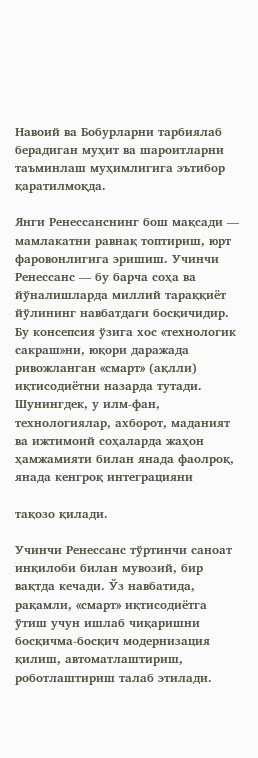Навоий ва Бобурларни тарбиялаб берадиган муҳит ва шароитларни таъминлаш муҳимлигига эътибор қаратилмоқда.

Янги Ренессанснинг бош мақсади — мамлакатни равнақ топтириш, юрт фаровонлигига эришиш. Учинчи Ренессанс — бу барча соҳа ва йўналишларда миллий тараққиёт йўлининг навбатдаги босқичидир. Бу консепсия ўзига хос «технологик сакраш»ни, юқори даражада ривожланган «смарт» (ақлли) иқтисодиётни назарда тутади. Шунингдек, у илм-фан, технологиялар, ахборот, маданият ва ижтимоий соҳаларда жаҳон ҳамжамияти билан янада фаолроқ, янада кенгроқ интеграцияни

тақозо қилади.

Учинчи Ренессанс тўртинчи саноат инқилоби билан мувозий, бир вақтда кечади. Ўз навбатида, рақамли, «смарт» иқтисодиётга ўтиш учун ишлаб чиқаришни босқичма-босқич модернизация қилиш, автоматлаштириш, роботлаштириш талаб этилади.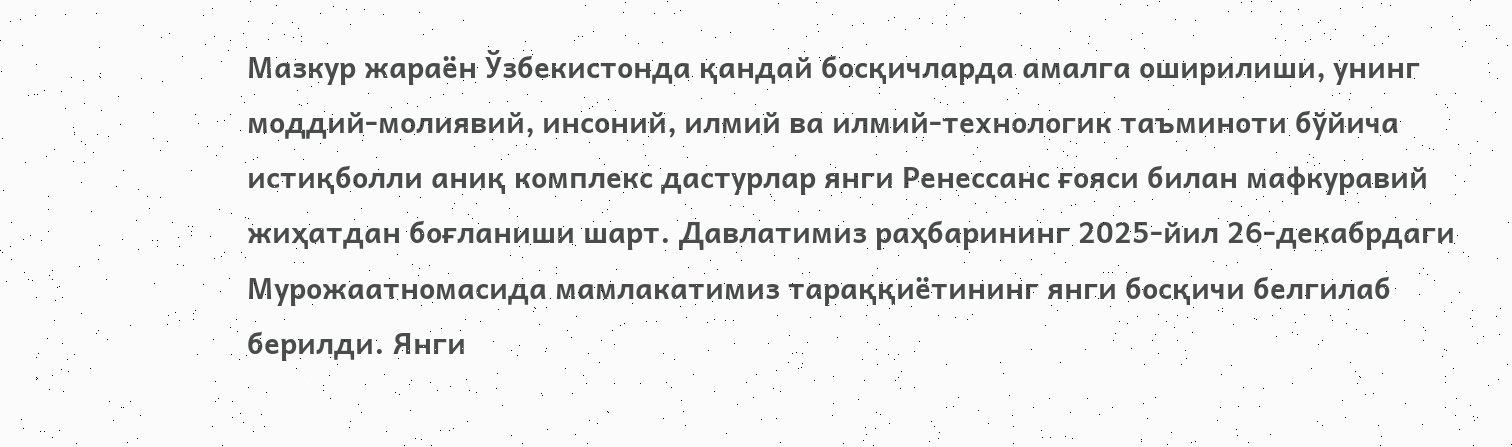Мазкур жараён Ўзбекистонда қандай босқичларда амалга оширилиши, унинг моддий-молиявий, инсоний, илмий ва илмий-технологик таъминоти бўйича истиқболли аниқ комплекс дастурлар янги Ренессанс ғояси билан мафкуравий жиҳатдан боғланиши шарт. Давлатимиз раҳбарининг 2025-йил 26-декабрдаги Мурожаатномасида мамлакатимиз тараққиётининг янги босқичи белгилаб берилди. Янги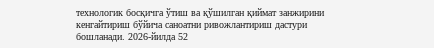технологик босқичга ўтиш ва қўшилган қиймат занжирини кенгайтириш бўйича саноатни ривожлантириш дастури бошланади. 2026-йилда 52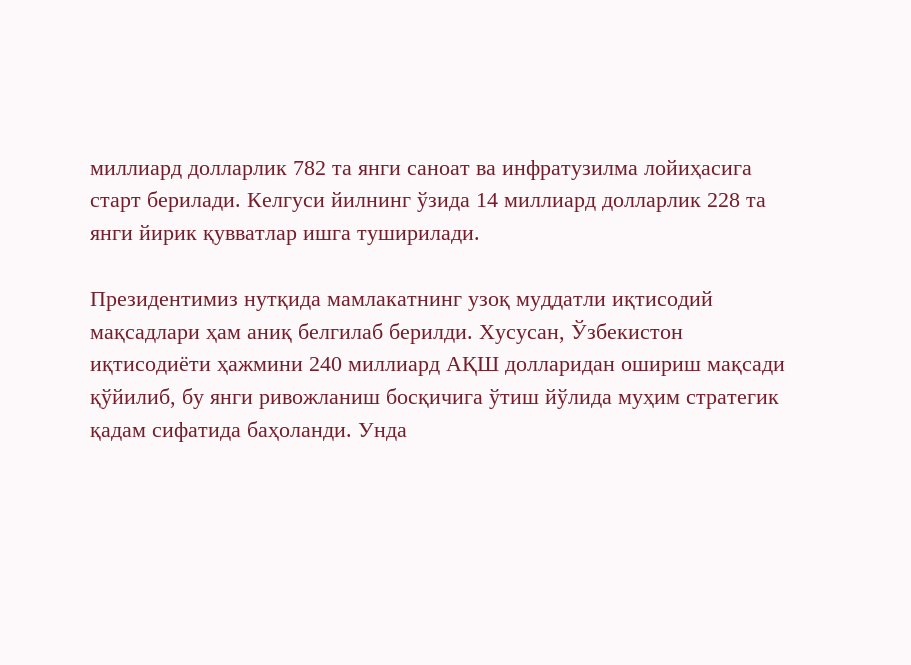миллиард долларлик 782 та янги саноат ва инфратузилма лойиҳасига старт берилади. Келгуси йилнинг ўзида 14 миллиард долларлик 228 та янги йирик қувватлар ишга туширилади.

Президентимиз нутқида мамлакатнинг узоқ муддатли иқтисодий мақсадлари ҳам аниқ белгилаб берилди. Хусусан, Ўзбекистон иқтисодиёти ҳажмини 240 миллиард АҚШ долларидан ошириш мақсади қўйилиб, бу янги ривожланиш босқичига ўтиш йўлида муҳим стратегик қадам сифатида баҳоланди. Унда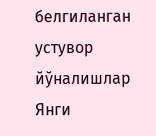белгиланган устувор йўналишлар Янги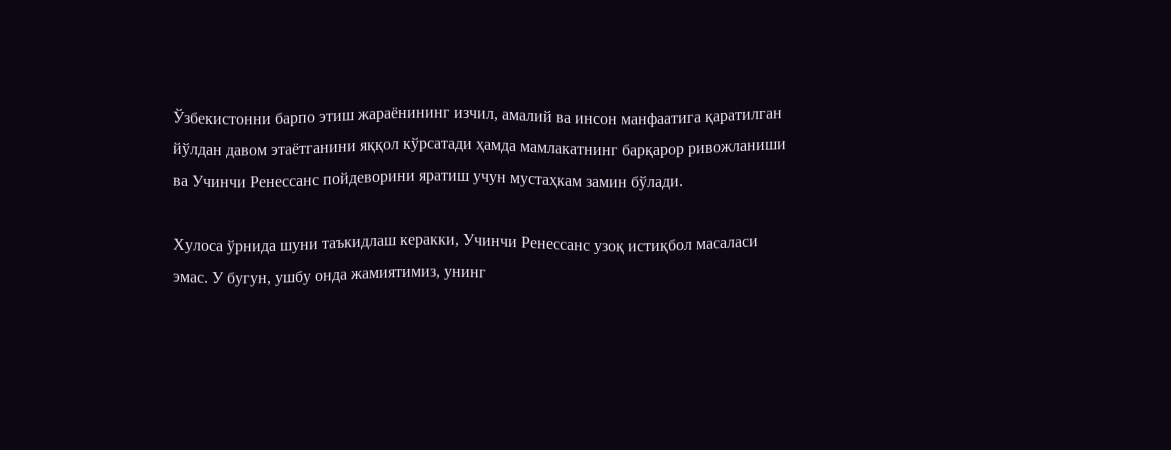Ўзбекистонни барпо этиш жараёнининг изчил, амалий ва инсон манфаатига қаратилган йўлдан давом этаётганини яққол кўрсатади ҳамда мамлакатнинг барқарор ривожланиши ва Учинчи Ренессанс пойдеворини яратиш учун мустаҳкам замин бўлади.

Хулоса ўрнида шуни таъкидлаш керакки, Учинчи Ренессанс узоқ истиқбол масаласи эмас. У бугун, ушбу онда жамиятимиз, унинг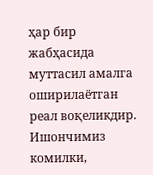ҳар бир жабҳасида муттасил амалга оширилаётган реал воқеликдир. Ишончимиз комилки,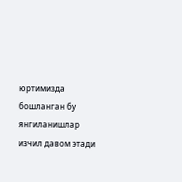юртимизда бошланган бу янгиланишлар изчил давом этади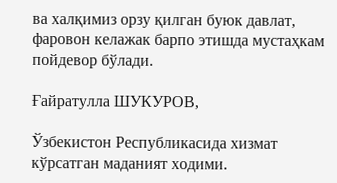ва халқимиз орзу қилган буюк давлат, фаровон келажак барпо этишда мустаҳкам пойдевор бўлади.

Ғайратулла ШУКУРОВ,

Ўзбекистон Республикасида хизмат кўрсатган маданият ходими.